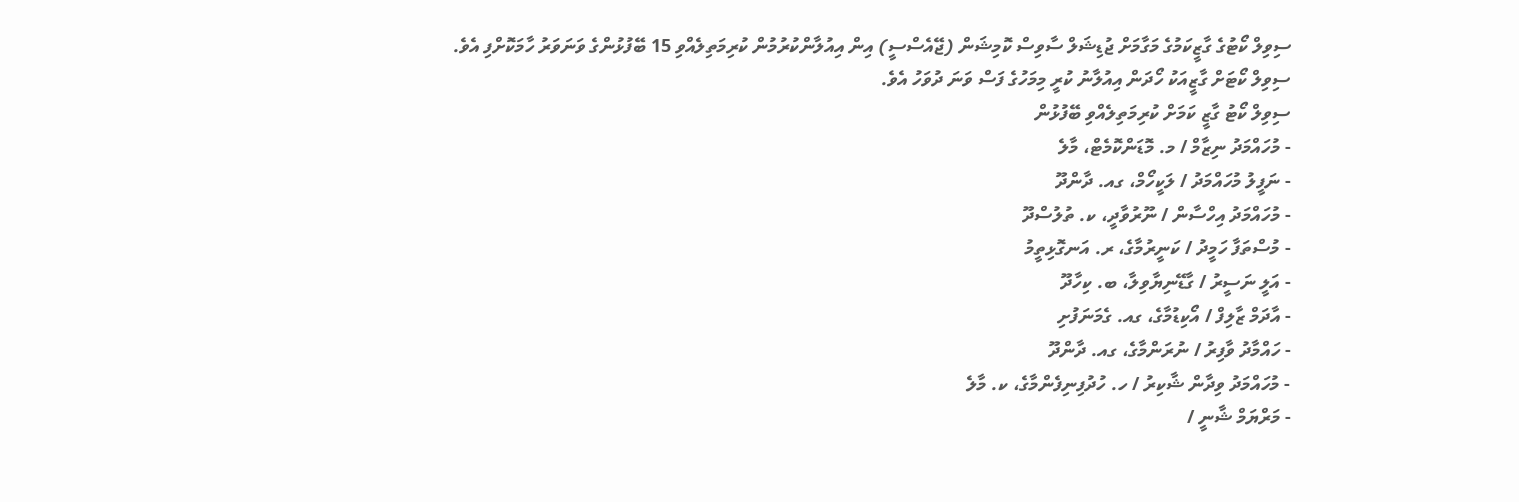ސިވިލް ކޯޓުގެ ގާޒީކަމުގެ މަގާމަށް ޖުޑިޝަލް ސާވިސް ކޮމިޝަން (ޖޭއެސްސީ) އިން އިއުލާންކުރުމުން ކުރިމަތިލެއްވި 15 ބޭފުޅުންގެ ވަނަވަރު ހާމަކޮށްފި އެވެ.
ސިވިލް ކޯޓަށް ގާޒީއަކު ހޯދަން އިއުލާނު ކުރީ މިމަހުގެ ފަސް ވަނަ ދުވަހު އެވެ.
ސިވިލް ކޯޓު ގާޒީ ކަމަށް ކުރިމަތިލެއްވި ބޭފުޅުން
- މުހައްމަދު ނިޒާމް / މ. މޮޑަންކޮމެޓް، މާލެ
- ނަފީލު މުހައްމަދު / ލަކީހޯމް، ގއ. ދާންދޫ
- މުހައްމަދު އިހްސާން / ނޫރުވާދީ، ކ. ތުލުސްދޫ
- މުސްތަފާ ހަމީދު / ކަނީރުމާގެ، ރ. އަނގޮޅިތީމު
- އަލީ ނަސީރު / ގާޑޭނިޔާވިލާ، ބ. ކިހާދޫ
- އާދަމް ޒާލިފް / އޯކިޑުމާގެ، ގއ. ގެމަނަފުށި
- ހައްމާދު ވާފިރު / ނުރަންމާގެ، ގއ. ދާންދޫ
- މުހައްމަދު ވިދާން ޝާކިރު / ހ. ހުދުފިނިފެންމާގެ، ކ. މާލެ
- މަރްޔަމް ޝާނީ /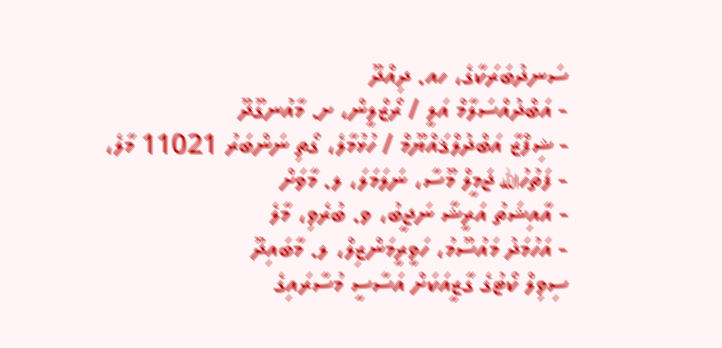ސަނދުބަރަކާގެ، ހއ. ދިއްދޫ
- އަބްދުއްސަލާމް އަލީ / ރޯޒްލީން، ށ. މާއުނގޫދޫ
- ޝިފްޒާ އަބްދުލްޤައްޔޫމް / ހުޅުމާލެ، ގޯތި ނަންބަރު 11021 މާލެ،
- ފަތުހުالله ޖަމީލް މޫސާ، ނަލަމަލަ، ލ. މާވަށް
- އާއިޝަތު އަރީޝާ ނަޖީބު، ވ. ބުރެވި، މާލެ
- އަހުމަދު މައުސޫމު، ހަވީރީމަންޒިލް، ލ. މާބައިދޫ
ސިވިލް ކޯޓުގެ ގާޒީއަކަށް އަސާސީ މުސާރައިގެ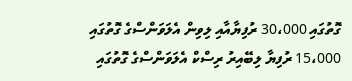ގޮތުގައި 30،000 ރުފިޔާއާއި ލިވިން އެލަވަންސްގެ ގޮތުގައި 15،000 ރުފިޔާ ލިބޭއިރު ރިސްކް އެލަވަންސްގެ ގޮތުގައި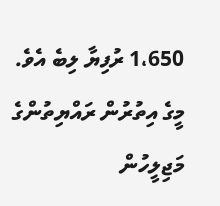1،650 ރުފިޔާ ލިބެ އެވެ.
މީގެ އިތުރުން ރައްޔިތުންގެ މަޖިލީހުން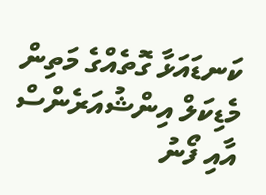ކަނޑައަޅާ ގޮތެއްގެ މަތިން މެޑިކަލް އިންޝުއަރެންސް އާއި ފޯނު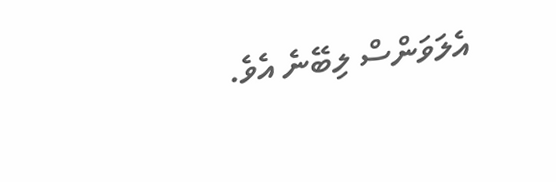އެލަވަންސް ލިބޭނެ އެވެ.